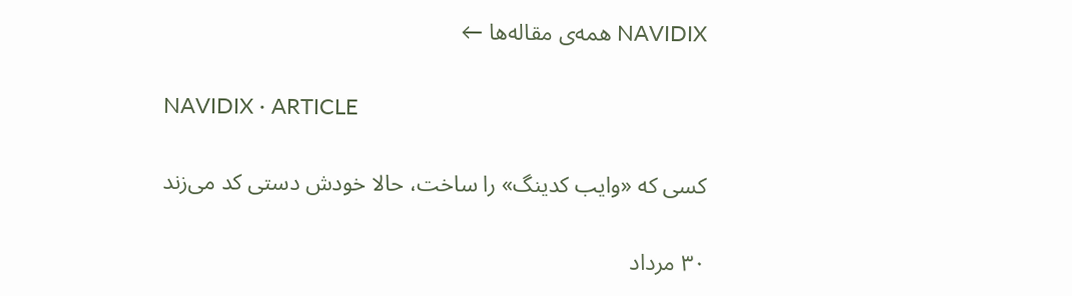NAVIDIX همه‌ی مقاله‌ها ←

NAVIDIX · ARTICLE

کسی که «وایب کدینگ» را ساخت، حالا خودش دستی کد می‌زند

۳۰ مرداد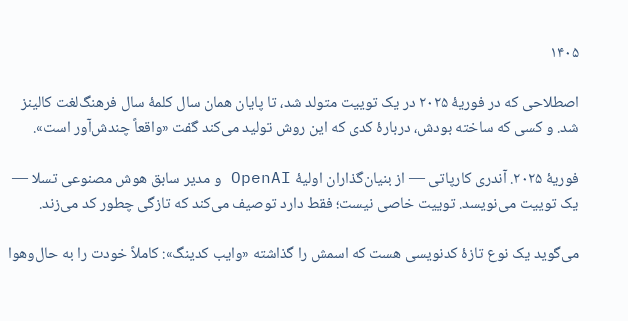۱۴۰۵

اصطلاحی که در فوریهٔ ۲۰۲۵ در یک توییت متولد شد، تا پایان همان سال کلمهٔ سال فرهنگ‌لغت کالینز شد. و کسی که ساخته بودش، دربارهٔ کدی که این روش تولید می‌کند گفت «واقعاً چندش‌آور است».

فوریهٔ ۲۰۲۵. آندری کارپاتی — از بنیان‌گذاران اولیهٔ OpenAI و مدیر سابق هوش مصنوعی تسلا — یک توییت می‌نویسد. توییت خاصی نیست؛ فقط دارد توصیف می‌کند که تازگی چطور کد می‌زند.

می‌گوید یک نوع تازهٔ کدنویسی هست که اسمش را گذاشته «وایب کدینگ»: کاملاً خودت را به حال‌وهوا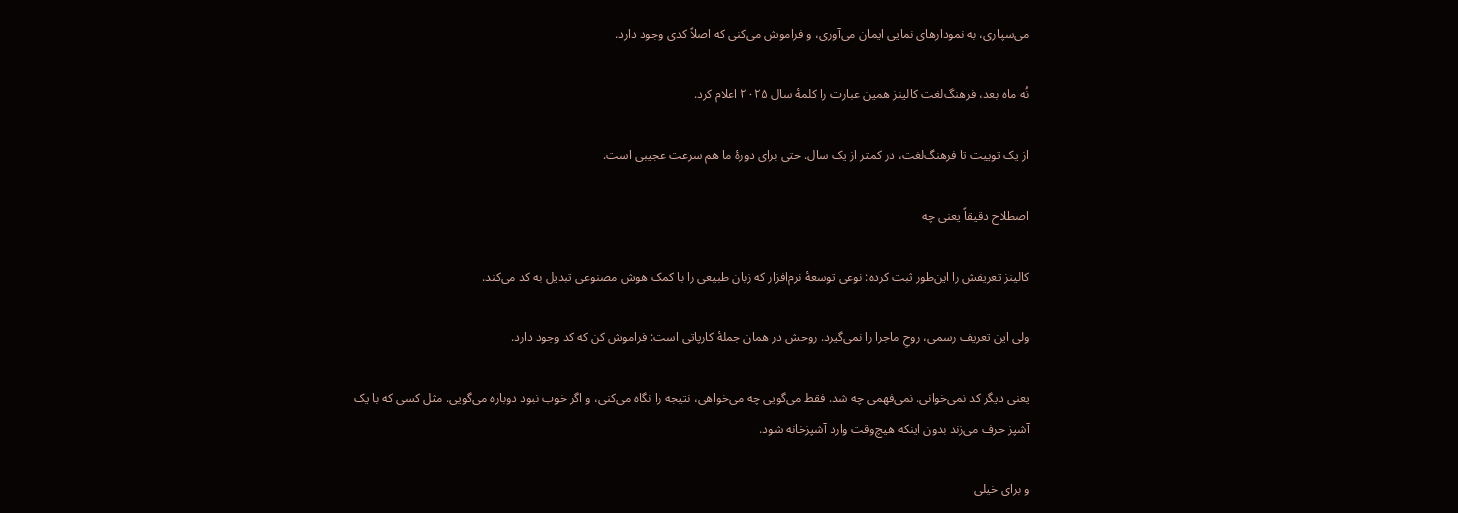می‌سپاری، به نمودارهای نمایی ایمان می‌آوری، و فراموش می‌کنی که اصلاً کدی وجود دارد.

نُه ماه بعد، فرهنگ‌لغت کالینز همین عبارت را کلمهٔ سال ۲۰۲۵ اعلام کرد.

از یک توییت تا فرهنگ‌لغت، در کمتر از یک سال. حتی برای دورهٔ ما هم سرعت عجیبی است.

اصطلاح دقیقاً یعنی چه

کالینز تعریفش را این‌طور ثبت کرده: نوعی توسعهٔ نرم‌افزار که زبان طبیعی را با کمک هوش مصنوعی تبدیل به کد می‌کند.

ولی این تعریف رسمی، روحِ ماجرا را نمی‌گیرد. روحش در همان جملهٔ کارپاتی است: فراموش کن که کد وجود دارد.

یعنی دیگر کد نمی‌خوانی. نمی‌فهمی چه شد. فقط می‌گویی چه می‌خواهی، نتیجه را نگاه می‌کنی، و اگر خوب نبود دوباره می‌گویی. مثل کسی که با یک آشپز حرف می‌زند بدون اینکه هیچ‌وقت وارد آشپزخانه شود.

و برای خیلی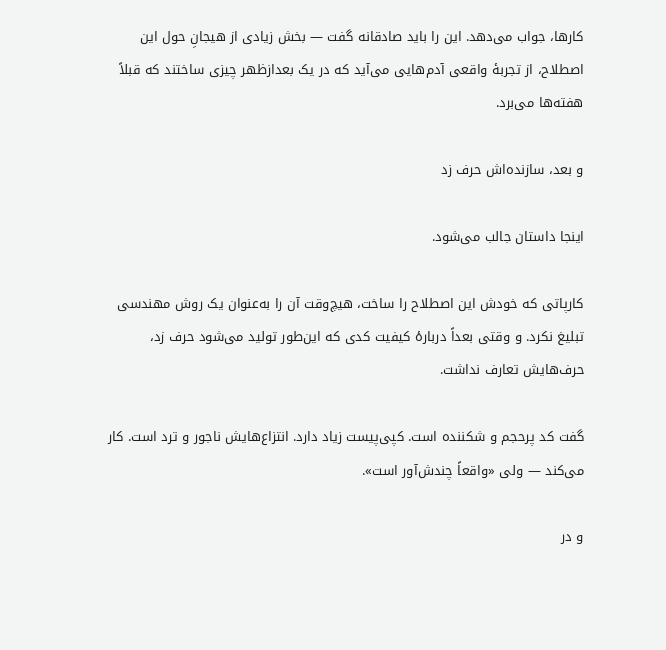کارها، جواب می‌دهد. این را باید صادقانه گفت — بخش زیادی از هیجانِ حول این اصطلاح، از تجربهٔ واقعی آدم‌هایی می‌آید که در یک بعدازظهر چیزی ساختند که قبلاً هفته‌ها می‌برد.

و بعد، سازنده‌اش حرف زد

اینجا داستان جالب می‌شود.

کارپاتی که خودش این اصطلاح را ساخت، هیچ‌وقت آن را به‌عنوان یک روش مهندسی تبلیغ نکرد. و وقتی بعداً دربارهٔ کیفیت کدی که این‌طور تولید می‌شود حرف زد، حرف‌هایش تعارف نداشت.

گفت کد پرحجم و شکننده است. کپی‌پیست زیاد دارد. انتزاع‌هایش ناجور و ترد است. کار می‌کند — ولی «واقعاً چندش‌آور است».

و در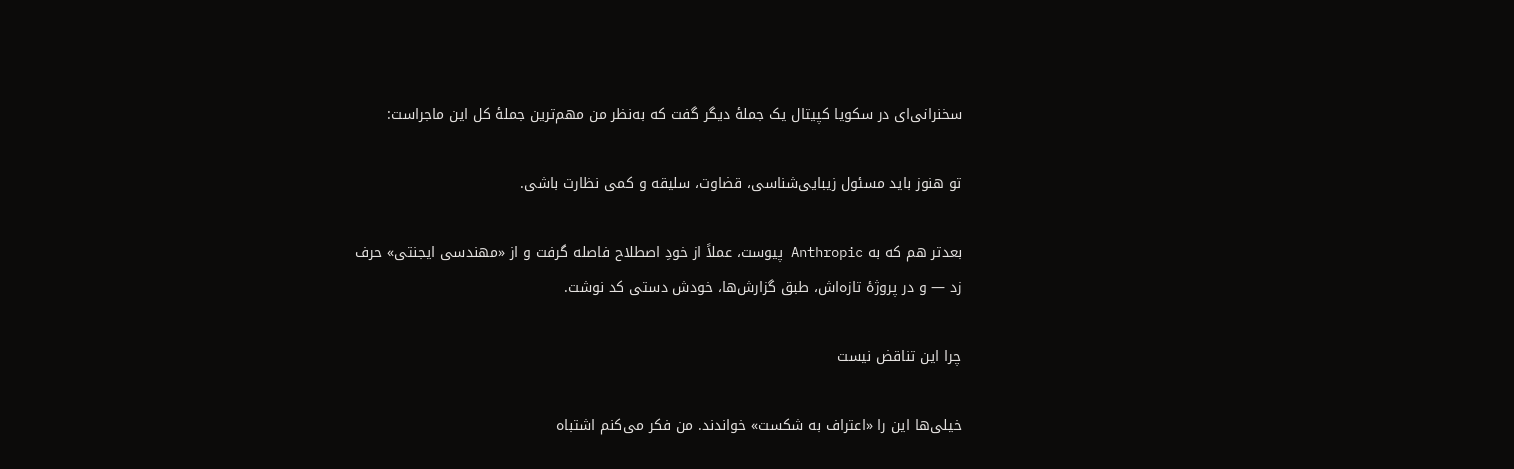سخنرانی‌ای در سکویا کپیتال یک جملهٔ دیگر گفت که به‌نظر من مهم‌ترین جملهٔ کل این ماجراست:

تو هنوز باید مسئول زیبایی‌شناسی، قضاوت، سلیقه و کمی نظارت باشی.

بعدتر هم که به Anthropic پیوست، عملاً از خودِ اصطلاح فاصله گرفت و از «مهندسی ایجنتی» حرف زد — و در پروژهٔ تازه‌اش، طبق گزارش‌ها، خودش دستی کد نوشت.

چرا این تناقض نیست

خیلی‌ها این را «اعتراف به شکست» خواندند. من فکر می‌کنم اشتباه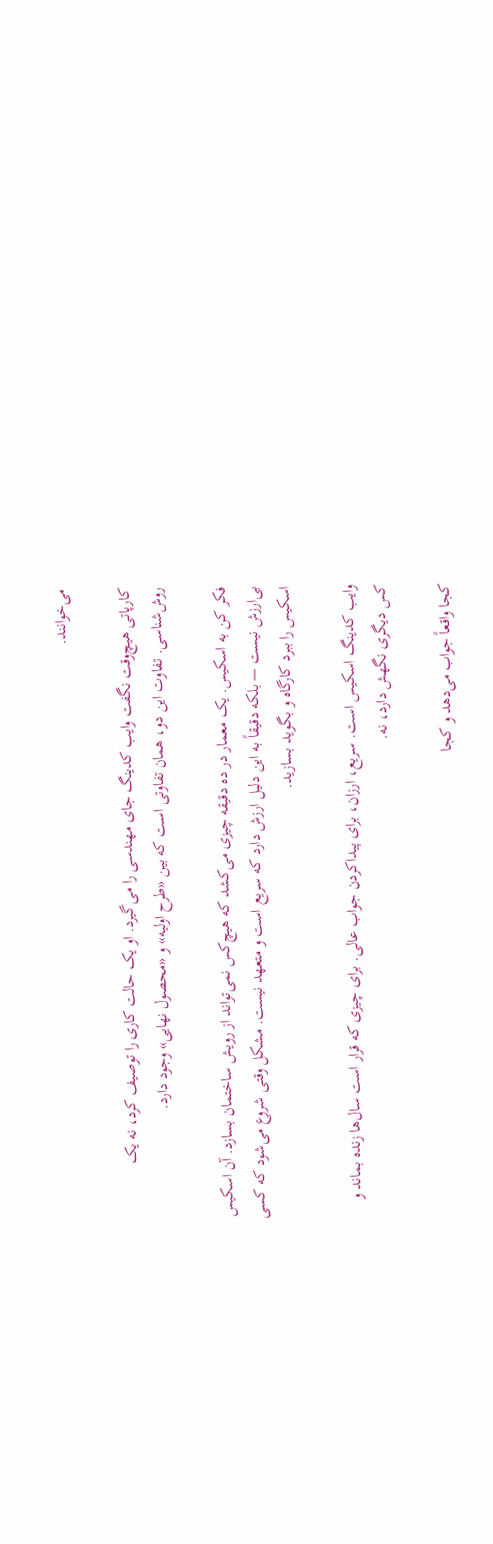می‌خوانند.

کارپاتی هیچ‌وقت نگفت وایب کدینگ جای مهندسی را می‌گیرد. او یک حالت کاری را توصیف کرد، نه یک روش‌شناسی. تفاوت این دو، همان تفاوتی است که بین «طرح اولیه» و «محصول نهایی» وجود دارد.

فکر کن به اسکیس. یک معمار در ده دقیقه چیزی می‌کشد که هیچ‌کس نمی‌تواند از رویش ساختمان بسازد. آن اسکیس بی‌ارزش نیست — بلکه دقیقاً به این دلیل ارزش دارد که سریع است و متعهد نیست. مشکل وقتی شروع می‌شود که کسی اسکیس را ببرد کارگاه و بگوید بسازید.

وایب کدینگ اسکیس است. سریع، ارزان، برای پیداکردن جواب عالی. برای چیزی که قرار است سال‌ها زنده بماند و کس دیگری نگهش دارد، نه.

کجا واقعاً جواب می‌دهد و کجا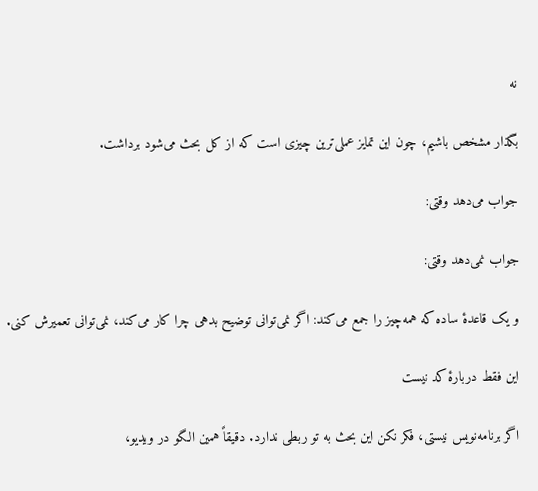نه

بگذار مشخص باشیم، چون این تمایز عملی‌ترین چیزی است که از کل بحث می‌شود برداشت.

جواب می‌دهد وقتی:

جواب نمی‌دهد وقتی:

و یک قاعدهٔ ساده که همه‌چیز را جمع می‌کند: اگر نمی‌توانی توضیح بدهی چرا کار می‌کند، نمی‌توانی تعمیرش کنی.

این فقط دربارهٔ کد نیست

اگر برنامه‌نویس نیستی، فکر نکن این بحث به تو ربطی ندارد. دقیقاً همین الگو در ویدیو،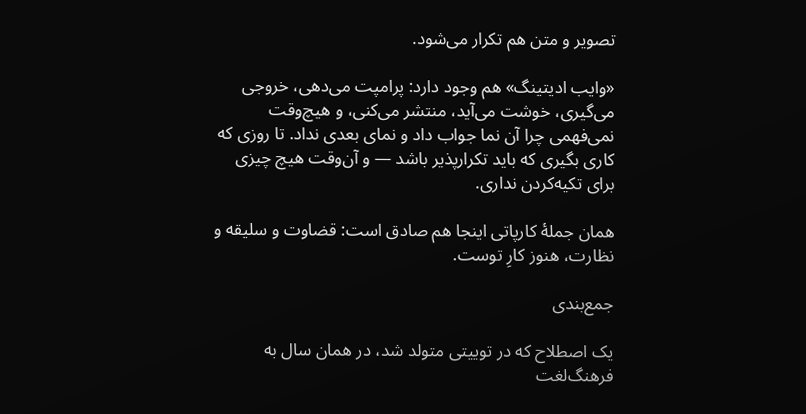تصویر و متن هم تکرار می‌شود.

«وایب ادیتینگ» هم وجود دارد: پرامپت می‌دهی، خروجی می‌گیری، خوشت می‌آید، منتشر می‌کنی، و هیچ‌وقت نمی‌فهمی چرا آن نما جواب داد و نمای بعدی نداد. تا روزی که کاری بگیری که باید تکرارپذیر باشد — و آن‌وقت هیچ چیزی برای تکیه‌کردن نداری.

همان جملهٔ کارپاتی اینجا هم صادق است: قضاوت و سلیقه و نظارت، هنوز کارِ توست.

جمع‌بندی

یک اصطلاح که در توییتی متولد شد، در همان سال به فرهنگ‌لغت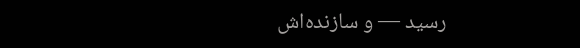رسید — و سازنده‌اش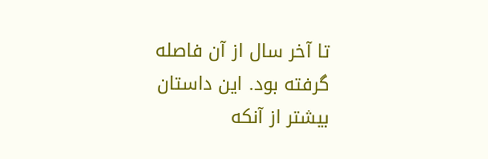تا آخر سال از آن فاصله گرفته بود. این داستان بیشتر از آنکه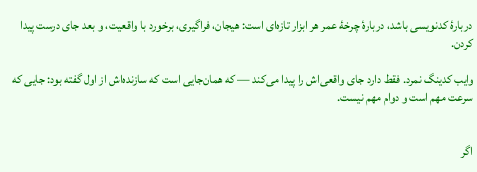دربارهٔ کدنویسی باشد، دربارهٔ چرخهٔ عمر هر ابزار تازه‌ای است: هیجان، فراگیری، برخورد با واقعیت، و بعد جای درست پیدا کردن.

وایب کدینگ نمرد. فقط دارد جای واقعی‌اش را پیدا می‌کند — که همان‌جایی است که سازنده‌اش از اول گفته بود: جایی که سرعت مهم است و دوام مهم نیست.


اگر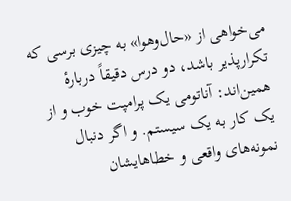می‌خواهی از «حال‌وهوا» به چیزی برسی که تکرارپذیر باشد، دو درس دقیقاً دربارهٔ همین‌اند: آناتومی یک پرامپت خوب و از یک کار به یک سیستم. و اگر دنبال نمونه‌های واقعی و خطاهایشان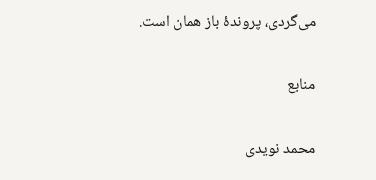می‌گردی، پروندهٔ باز همان است.

منابع

محمد نویدی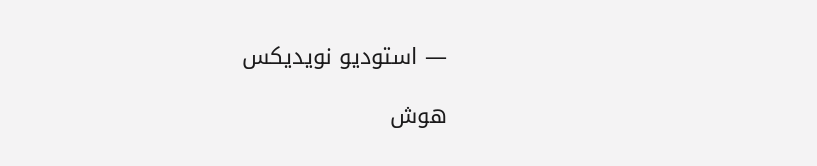— استودیو نویدیکس

هوش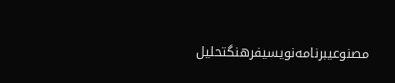مصنوعیبرنامه‌نویسیفرهنگتحلیل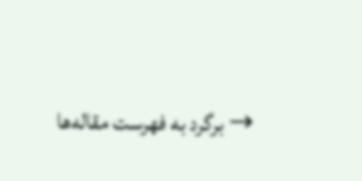→ برگرد به فهرست مقاله‌ها